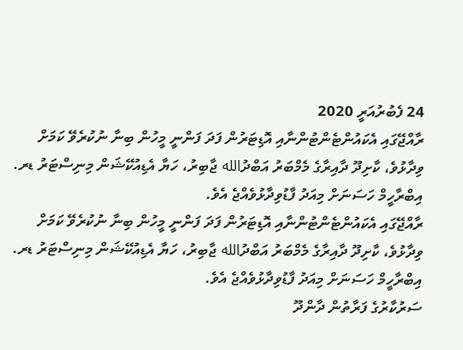24 ފެބުރުއަރީ 2020
ރާއްޖޭގައި އެކައުންޓެންޓުންނާއި އޮޑިޓަރުން ފަދަ ފަންނީ މީހުން ބިނާ ނުކުރެވޭ ކަމަށް ވިދާޅުވެ، ކާށިދޫ ދާއިރާގެ މެމްބަރު އަބްދުالله ޖާބިރު، ހަޔާ އެޑިއުކޭޝަން މިނިސްޓަރު ޑރ. އިބްރާހީމް ހަސަނަށް މިއަދު ފާޑުވިދާޅުވެއްޖެ އެވެ.
ރާއްޖޭގައި އެކައުންޓެންޓުންނާއި އޮޑިޓަރުން ފަދަ ފަންނީ މީހުން ބިނާ ނުކުރެވޭ ކަމަށް ވިދާޅުވެ، ކާށިދޫ ދާއިރާގެ މެމްބަރު އަބްދުالله ޖާބިރު، ހަޔާ އެޑިއުކޭޝަން މިނިސްޓަރު ޑރ. އިބްރާހީމް ހަސަނަށް މިއަދު ފާޑުވިދާޅުވެއްޖެ އެވެ.
ސަރުކާރުގެ ފަރާތުން ދާންދޫ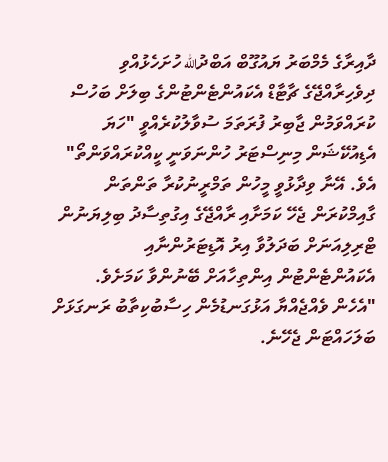ދާއިރާގެ މެމްބަރު ޔައުގޫބް އަބްދުالله ހުށަހެޅުއްވި ދިވެހިރާއްޖޭގެ ޗާޓާޑް އެކައުންޓެންޓުންގެ ބިލަށް ބަހުސް ކުރައްވަމުން ޖާބިރު ފުރަތަމަ ސުވާލުކުރެއްވީ "ހަޔަ އެޑިއުކޭޝަން މިނިސްޓަރު ހުންނަވަނީ ކީއްކުރައްވަންތޯ" އެވެ. އޭނާ ވިދާޅުވީ މީހުން ތަމްރީނުކުރާ ތަންތަން ގާއިމްކުރަން ޖެހޭ ކަމަށާއި ރާއްޖޭގެ އިގުތިސާދު ބިލިޔަނުން ޓްރިލިއަނަށް ބަދަލުވާ އިރު އޮޑިޓަރުންނާއި އެކައުންޓެންޓުން އިންތިހާއަށް ބޭނުންވާ ކަމަށެވެ.
"އެހެން ވެއްޖެއްޔާ އަޅުގަނޑުމެން ހިސާބުކިތާބު ރަނގަޅަށް ބަލަހައްޓަން ޖެހޭނެ.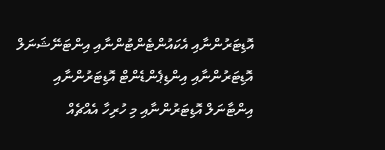އޮޑިޓަރުންނާއި އެކައުންޓެންޓުންނާއި އިންޓަނޭޝަނަލް އޮޑިޓަރުންނާއި އިންޑިޕެންޑެންޓް އޮޑިޓަރުންނާއި އިންޓާނަލް އޮޑިޓަރުންނާއި މި ހުރިހާ އެއްޗެއް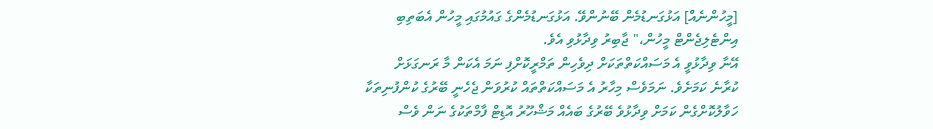[މީހުންނެއް] އަޅުގަނޑުމެން ބޭނުންވޭ. އަޅުގަނޑުމެންގެ ގައުމުގައި މީހުން އެބަތިބި އިންޓެލިޖެންޓް މީހުން،" ޖާބިރު ވިދާޅުވި އެވެ.
އޭނާ ވިދާޅުވީ އެ މަސައްކަތްތަކަށް ދިވެހިން ތަމްރީކޮށްފި ނަމަ އެކަން މާ ރަނގަޅަށް ކުރާނެ ކަމަށެވެ. ނަމަވެސް މިހާރު އެ މަސައްކަތްތައް ކުރުވަން ޖެހެނީ ބޭރުގެ ކުންފުނިތަކާ ހަވާލުކޮށްގެން ކަމަށް ވިދާޅުވެ ބޭރުގެ ބައެއް މަޝްހޫރު އޮޑިޓް ފާމްތަކުގެ ނަން ވެސް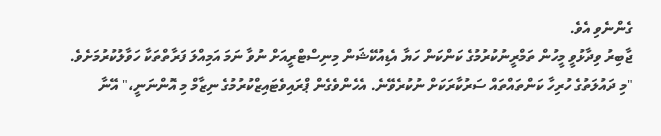ގެންނެވި އެވެ.
ޖާބިރު ވިދާޅުވީ މީހުން ތަމްރީނުކުރުމުގެ ކަންކަން ހަޔާ އެޑިއުކޭޝަން މިނިސްޓްރީއަށް ނުވާ ނަމަ އަމިއްލަ ފަރާތްތަކާ ހަވާލުކުރުމަށެވެ.
"މި ދައުލަތުގެ ހުރިހާ ކަންތައްތައް ސަރުކާރަކަށް ނުކުރެވޭނެ. އެހެންވެގެން ޕްރައިވެޓައިޒްކުރުމުގެ ނިޒާމް މި އޮންނަނީ،" އޭނާ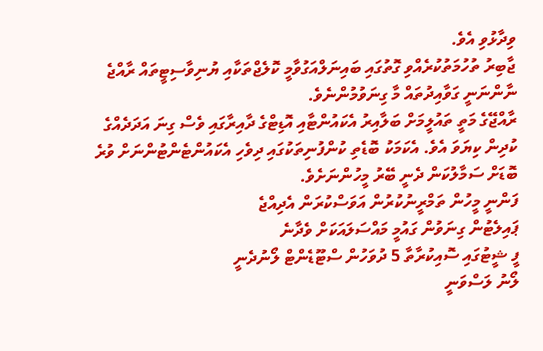ވިދާޅުވި އެވެ.
ޖާބިރު ތުހުމަތުކުރެއްވި ގޮތުގައި ބައިނަލްއަގުވާމީ ކޮލެޖްތަކާއި ޔުނިވާސިޓީތައް ރާއްޖެ ނާންނަނީ ގަވާއިދުތައް މާ ގިނަވުމުންނެވެ.
ރާއްޖޭގެ މަތީ ތައުލީމަށް ބަލާއިރު އެކައުންޓާއި އޮޑިޓްގެ ދާއިރާގައި ވެސް ގިނަ އަދަދެއްގެ ކުދިން ކިޔަވަ އެވެ. އެކަމަކު ބޮޑެތި ކުންފުނިތަކުގައި ދިވެހި އެކައުންޓެންޓުންނަށް ވުރެ ބޮޑަށް ސަމާލުކަން ދެނީ ބޭރު މީހުންނަށެވެ.
ފަންނީ މީހުން ތަމްރީނުކުރުން އަވަސްކުރަން އެދިއްޖެ
ޕައިލެޓުން ގިނަވުން ގައުމީ މައްސަލައަކަށް ވެދާނެ
ފީ ޝީޓުގައި ސޮއިކުރާތާ 5 ދުވަހުން ސްޓޫޑެންޓް ލޯނުދެނީ
ލޯނު ލަސްވަނީ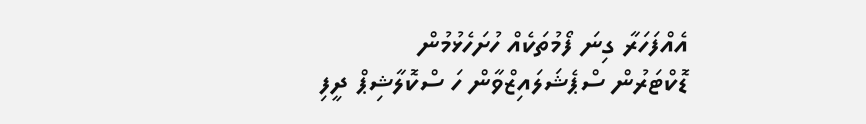އެއްފަހަރާ ގިނަ ފޯމުތަކެއް ހުށަހެޅުމުން
ޑޮކްޓަރުން ސްޕެޝަލައިޒްވާން ހަ ސްކޮލާޝިޕް ދީފި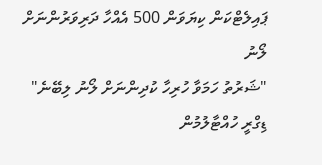ޕައިލެޓްކަން ކިޔަވަން 500 އެއްހާ ދަރިވަރުންނަށް ލޯނު
"ޝަރުތު ހަމަވާ ހުރިހާ ކުދިންނަށް ލޯނު ލިބޭނެ"
ޑިގްރީ ހުއްޓާލުމުން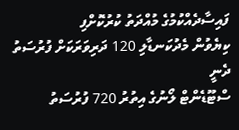ފައިސާދެއްކުމުގެ މުއްދަތު ކުރުކޮށްފި
ކިޔެވުން މެދުކަނޑާލި 120 ދަރިވަރަކަށް ފުރުސަތު ދެނީ
ސްޓޫޑެންޓް ލޯނުގެ އިތުރު 720 ފުރުސަތު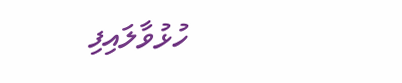ހުޅުވާލައިފި